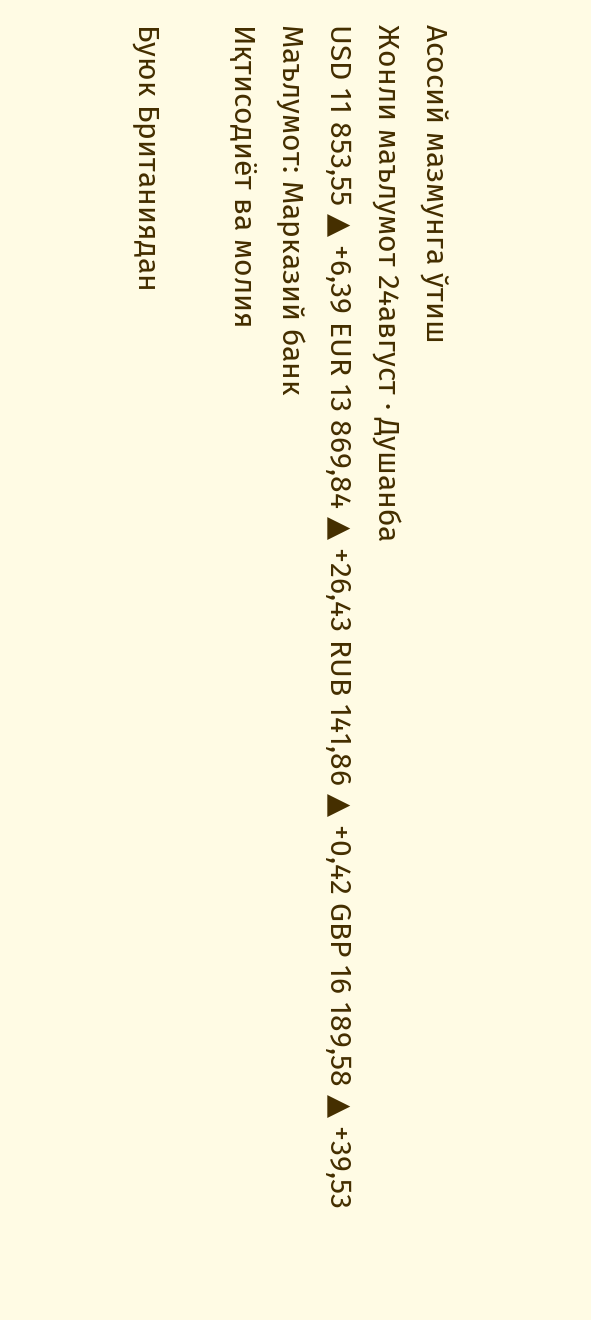Асосий мазмунга ўтиш
Жонли маълумот 24август · Душанба
USD 11 853,55 ▲ +6,39 EUR 13 869,84 ▲ +26,43 RUB 141,86 ▲ +0,42 GBP 16 189,58 ▲ +39,53
Маълумот: Марказий банк
Иқтисодиёт ва молия

Буюк Британиядан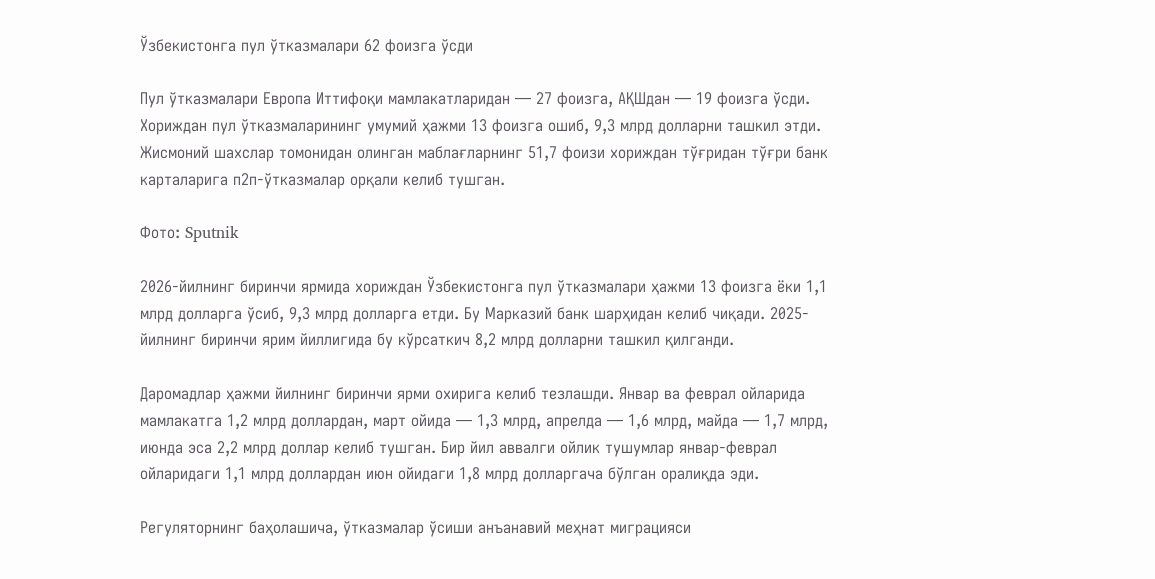Ўзбекистонга пул ўтказмалари 62 фоизга ўсди

Пул ўтказмалари Европа Иттифоқи мамлакатларидан — 27 фоизга, АҚШдан — 19 фоизга ўсди. Хориждан пул ўтказмаларининг умумий ҳажми 13 фоизга ошиб, 9,3 млрд долларни ташкил этди. Жисмоний шахслар томонидан олинган маблағларнинг 51,7 фоизи хориждан тўғридан тўғри банк карталарига п2п-ўтказмалар орқали келиб тушган.

Фото: Sputnik

2026-йилнинг биринчи ярмида хориждан Ўзбекистонга пул ўтказмалари ҳажми 13 фоизга ёки 1,1 млрд долларга ўсиб, 9,3 млрд долларга етди. Бу Марказий банк шарҳидан келиб чиқади. 2025-йилнинг биринчи ярим йиллигида бу кўрсаткич 8,2 млрд долларни ташкил қилганди.

Даромадлар ҳажми йилнинг биринчи ярми охирига келиб тезлашди. Январ ва феврал ойларида мамлакатга 1,2 млрд доллардан, март ойида — 1,3 млрд, апрелда — 1,6 млрд, майда — 1,7 млрд, июнда эса 2,2 млрд доллар келиб тушган. Бир йил аввалги ойлик тушумлар январ-феврал ойларидаги 1,1 млрд доллардан июн ойидаги 1,8 млрд долларгача бўлган оралиқда эди.

Регуляторнинг баҳолашича, ўтказмалар ўсиши анъанавий меҳнат миграцияси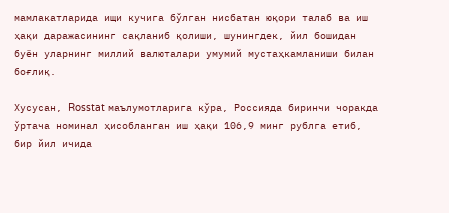мамлакатларида ищи кучига бўлган нисбатан юқори талаб ва иш ҳақи даражасининг сақланиб қолиши, шунингдек, йил бошидан буён уларнинг миллий валюталари умумий мустаҳкамланиши билан боғлиқ.

Хусусан, Rosstat маълумотларига кўра, Россияда биринчи чоракда ўртача номинал ҳисобланган иш ҳақи 106,9 минг рублга етиб, бир йил ичида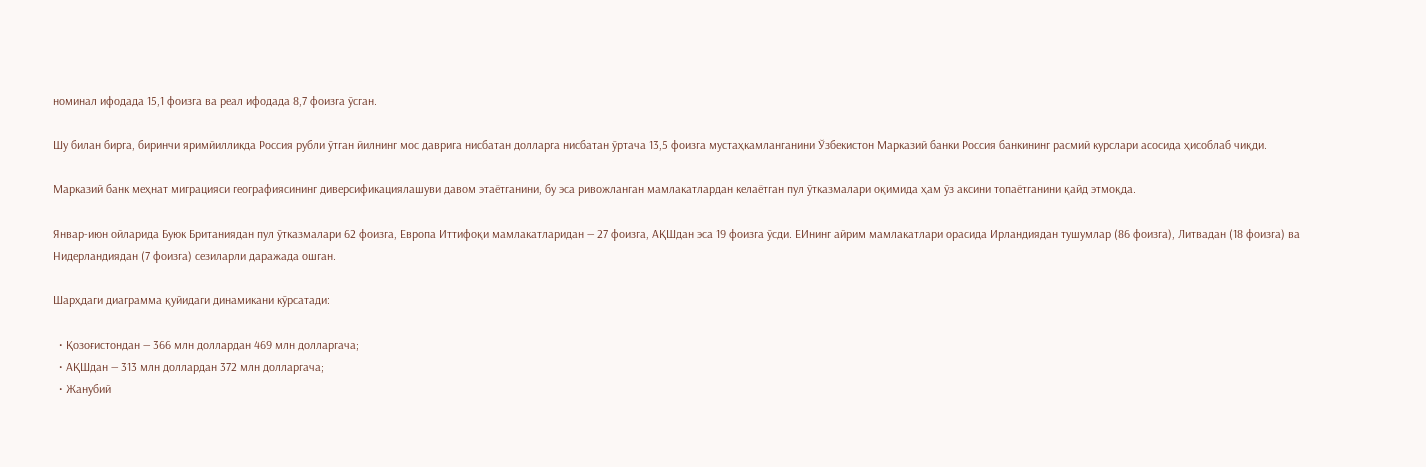номинал ифодада 15,1 фоизга ва реал ифодада 8,7 фоизга ўсган.

Шу билан бирга, биринчи яримйилликда Россия рубли ўтган йилнинг мос даврига нисбатан долларга нисбатан ўртача 13,5 фоизга мустаҳкамланганини Ўзбекистон Марказий банки Россия банкининг расмий курслари асосида ҳисоблаб чиқди.

Марказий банк меҳнат миграцияси географиясининг диверсификациялашуви давом этаётганини, бу эса ривожланган мамлакатлардан келаётган пул ўтказмалари оқимида ҳам ўз аксини топаётганини қайд этмоқда.

Январ-июн ойларида Буюк Британиядан пул ўтказмалари 62 фоизга, Европа Иттифоқи мамлакатларидан — 27 фоизга, АҚШдан эса 19 фоизга ўсди. ЕИнинг айрим мамлакатлари орасида Ирландиядан тушумлар (86 фоизга), Литвадан (18 фоизга) ва Нидерландиядан (7 фоизга) сезиларли даражада ошган.

Шарҳдаги диаграмма қуйидаги динамикани кўрсатади:

  • Қозоғистондан — 366 млн доллардан 469 млн долларгача;
  • АҚШдан — 313 млн доллардан 372 млн долларгача;
  • Жанубий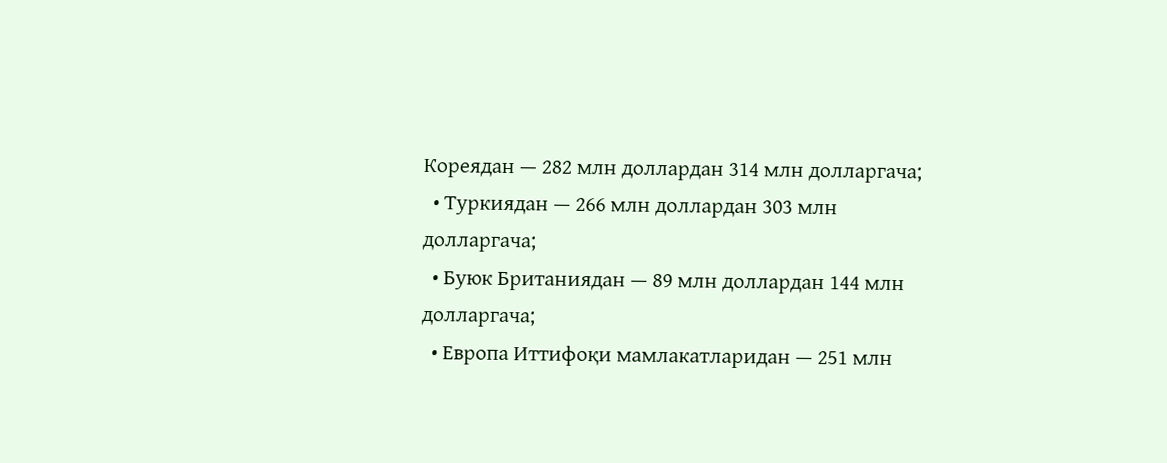Кореядан — 282 млн доллардан 314 млн долларгача;
  • Туркиядан — 266 млн доллардан 303 млн долларгача;
  • Буюк Британиядан — 89 млн доллардан 144 млн долларгача;
  • Европа Иттифоқи мамлакатларидан — 251 млн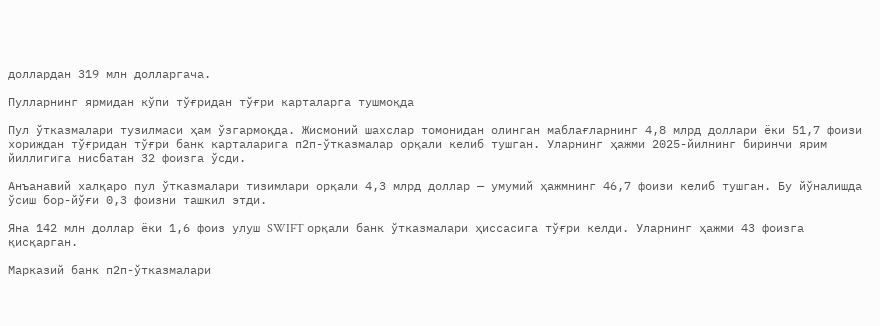доллардан 319 млн долларгача.

Пулларнинг ярмидан кўпи тўғридан тўғри карталарга тушмоқда

Пул ўтказмалари тузилмаси ҳам ўзгармоқда. Жисмоний шахслар томонидан олинган маблағларнинг 4,8 млрд доллари ёки 51,7 фоизи хориждан тўғридан тўғри банк карталарига п2п-ўтказмалар орқали келиб тушган. Уларнинг ҳажми 2025-йилнинг биринчи ярим йиллигига нисбатан 32 фоизга ўсди.

Анъанавий халқаро пул ўтказмалари тизимлари орқали 4,3 млрд доллар — умумий ҳажмнинг 46,7 фоизи келиб тушган. Бу йўналишда ўсиш бор-йўғи 0,3 фоизни ташкил этди.

Яна 142 млн доллар ёки 1,6 фоиз улуш SWIFT орқали банк ўтказмалари ҳиссасига тўғри келди. Уларнинг ҳажми 43 фоизга қисқарган.

Марказий банк п2п-ўтказмалари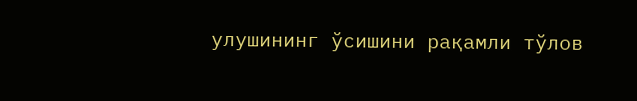улушининг ўсишини рақамли тўлов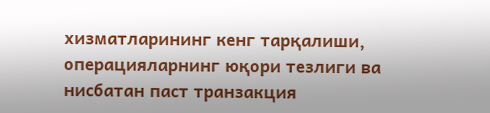хизматларининг кенг тарқалиши, операцияларнинг юқори тезлиги ва нисбатан паст транзакция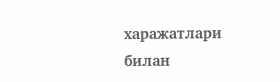харажатлари билан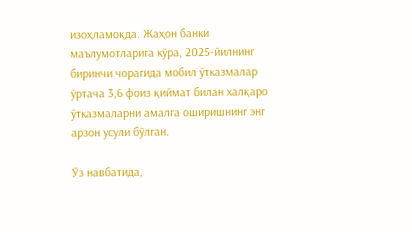изоҳламоқда. Жаҳон банки маълумотларига кўра, 2025-йилнинг биринчи чорагида мобил ўтказмалар ўртача 3,6 фоиз қиймат билан халқаро ўтказмаларни амалга оширишнинг энг арзон усули бўлган.

Ўз навбатида,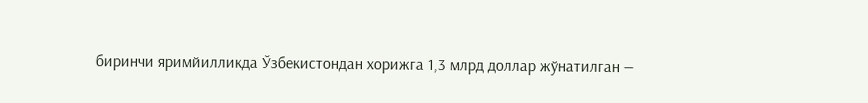биринчи яримйилликда Ўзбекистондан хорижга 1,3 млрд доллар жўнатилган —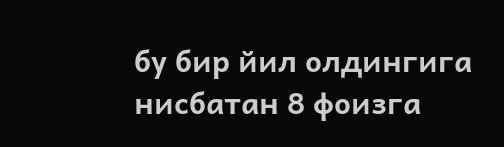бу бир йил олдингига нисбатан 8 фоизга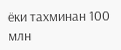ёки тахминан 100 млн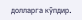долларга кўпдир.